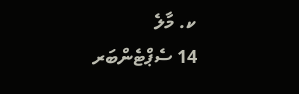ކ. މާލެ
14 ސެޕްޓެންބަރ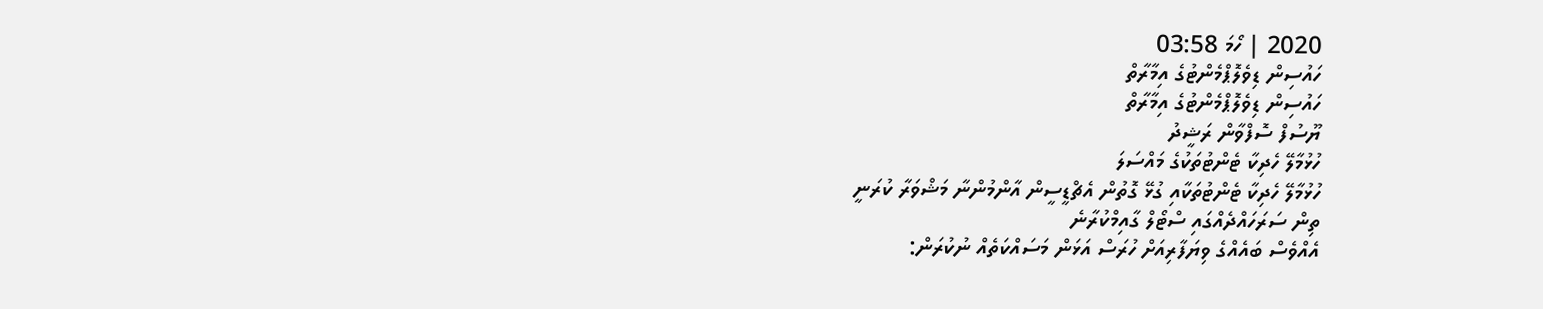2020 | ހޯމަ 03:58
ހައުސިން ޑިވެލޮޕްމެންޓުގެ އިމާރާތް
ހައުސިން ޑިވެލޮޕްމެންޓުގެ އިމާރާތް
ޔޫސުފް ސޮފްވާން ރަޝީދު
ހުޅުމާލޭ ހެދިކާ ޓެންޓުތަކުގެ މައްސަލަ
ހުޅުމާލޭ ހެދިކާ ޓެންޓުތަކާއި ގުޅޭ ގޮތުން އެޗްޑީސީން އާންމުންނާ މަޝްވަރާ ކުރަނީ
ތިން ސަރަހައްދެއްގައި ސްޓޯލް ގާއިމްކުރާނެ
އެއްވެސް ބައެއްގެ ވިޔަފާރިއަށް ހުރަސް އަޅަން މަސައްކަތެއް ނުކުރަން: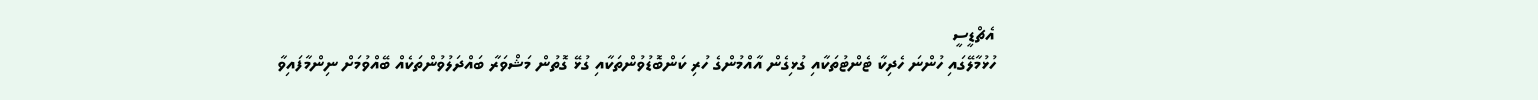އެޗްޑީސީ
ހުޅުމާލޭގައި ހުންނަ ހެދިކާ ޓެންޓުތަކާއި ގުޅިގެން އާއްމުންގެ ހުރި ކަންބޮޑުވުންތަކާއި ގުޅޭ ގޮތުން މަޝްވަރާ ބައްދަލުވުންތަކެއް ބޭއްވުމަށް ނިންމާފައިވާ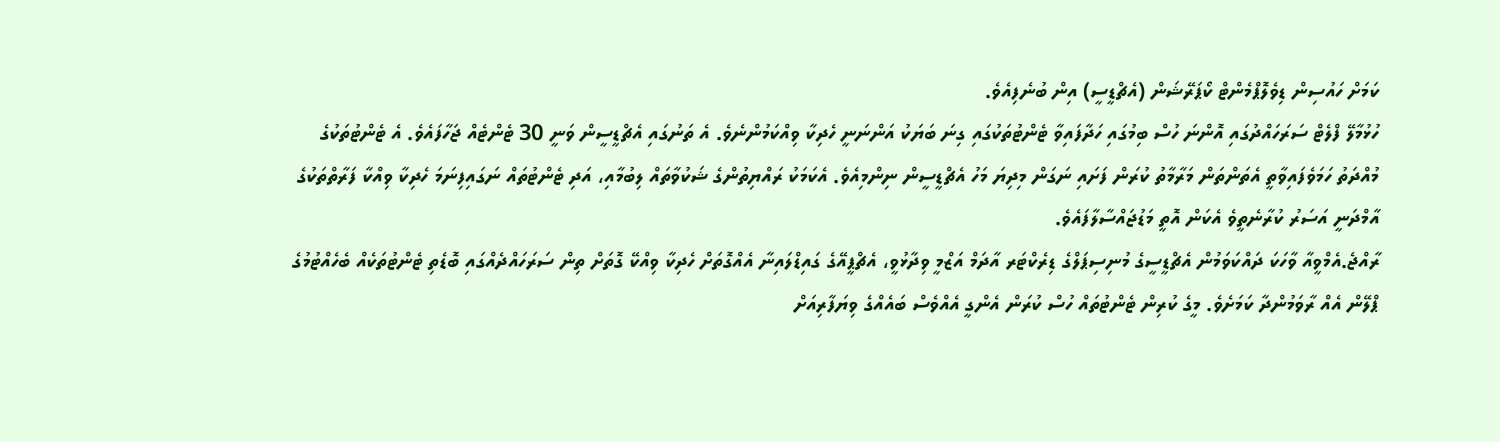ކަމަށް ހައުސިން ޑިވެލޮޕްމެންޓް ކޯޕަރޭޝަން (އެޗްޑީސީ) އިން ބުނެފިއެވެ.
ހުޅުމާލޭ ފްލެޓް ސަރަހައްދުގައި އޮންނަ ހުސް ބިމުގައި ހަދާފައިވާ ޓެންޓުތަކުގައި ގިނަ ބަޔަކު އަންނަނީ ހެދިކާ ވިއްކަމުންނެވެ. އެ ތަނުގައި އެޗްޑީސީން ވަނީ 30 ޓެންޓެއް ޖަހާފައެވެ. އެ ޓެންޓުތަކުގެ މުއްދަތު ހަމަވެފައިވާތީ އެތަންތަން މަރާމާތު ކުރަން ފަށައި ނަގަން މިދިޔަ މަހު އެޗްޑީސީން ނިންމިއެވެ. އެކަމަކު ރައްޔިތުންގެ ޝަކުވާތައް ލިބުމާއި، އަދި ޓެންޓުތައް ނަގައިފިނަމަ ހެދިކާ ވިއްކާ ފަރާތްތަކުގެ އާމްދަނީ އަސަރު ކުރާނެތީވެ އެކަން އޮތީ މަޑުޖައްސާލާފައެވެ.
ރާއްޖެ.އެމްވީއާ ވާހަކަ ދައްކަވަމުން އެޗްޑީސީގެ މުނިސިޕަލްގެ ޑިރެކްޓަރ އާދަމް އަޒްމީ ވިދާޅުވީ، އެޗްޕީއޭގެ ގައިޑްލައިނާ އެއްގޮތަށް ހެދިކާ ވިއްކޭ ގޮތަށް ތިން ސަރަހައްދެއްގައި ބޮޑެތި ޓެންޓުތަކެއް ބެހެއްޓުމުގެ ޕްލޭން އެއް ރާވަމުންދާ ކަމަށެވެ. މީގެ ކުރިން ޓެންޓުތައް ހުސް ކުރަން އެންގީ އެއްވެސް ބައެއްގެ ވިޔަފާރިއަށް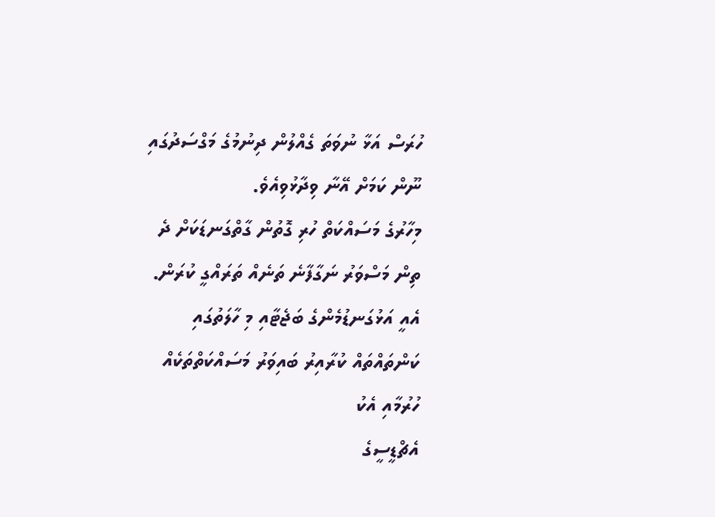ހުރަސް އަޅާ ނުވަތަ ގެއްލުން ދިނުމުގެ މަގްސަދުގައި ނޫން ކަމަށް އޭނާ ވިދާޅުވިއެވެ.
މިހާރުގެ މަސައްކަތް ހުރި ގޮތުން ގާތްގަނޑަކަށް ދެ ތިން މަސްވަރު ނަގާފާނެ ތަނެއް ތަރައްގީ ކުރަން. އެއީ އަޅުގަނޑުމެންގެ ބަޖެޓާއި މި ހާލަތުގައި ކަންތައްތައް ކުރާއިރު ބައިވަރު މަސައްކަތްތަކެއް ހުރުމާއި އެކު
އެޗްޑީސީގެ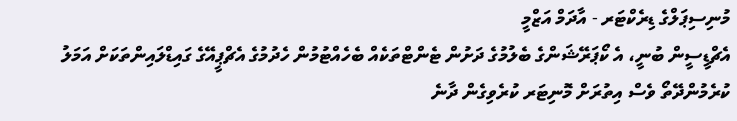މުނިސިޕަލްގެ ޑިރެކްޓަރ - އާދަމް އަޒްމީ
އެޗްޑީސީން ބުނީ، އެ ކޯޕަރޭޝަންގެ ބެލުމުގެ ދަށުން ޓެންޓްތަކެއް ބެހެއްޓުމުން ހެދުމުގެ އެޗްޕީއޭގެ ގައިޑްލައިންތަކަށް އަމަލު ކުރެމުންދޭތޯ ވެސް އިތުރަށް މޮނިޓަރ ކުރެވިގެން ދާނެ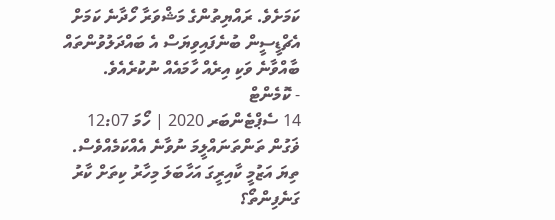ކަމަށެވެ. ރައްޔިތުންގެ މަޝްވަރާ ހޯދާނެ ކަމަށް އެޗްޑީސީން ބުނެފައިވިޔަސް އެ ބައްދަލުވުންތައް ބާއްވާނެ ވަކި އިރެއް ހާމައެއް ނުކުރެއެވެ.
- ކޮމެންޓް
14 ސެޕްޓެންބަރ 2020 | ހޯމަ 12:07
ޥަގުން ތަންތަނައްލީމަ ނުވާނެ އެއްކަމެއްވެސް. ތިޔަ އަޒުމީ ކާއިރީގަ އަހާބަލަ މިހާރު ކިތަށް ކާރު ގަނެފިންތޯ؟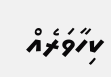ކިހާވަރެއް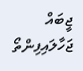ޖީބައް ޖަހާލައިފިންތޯ